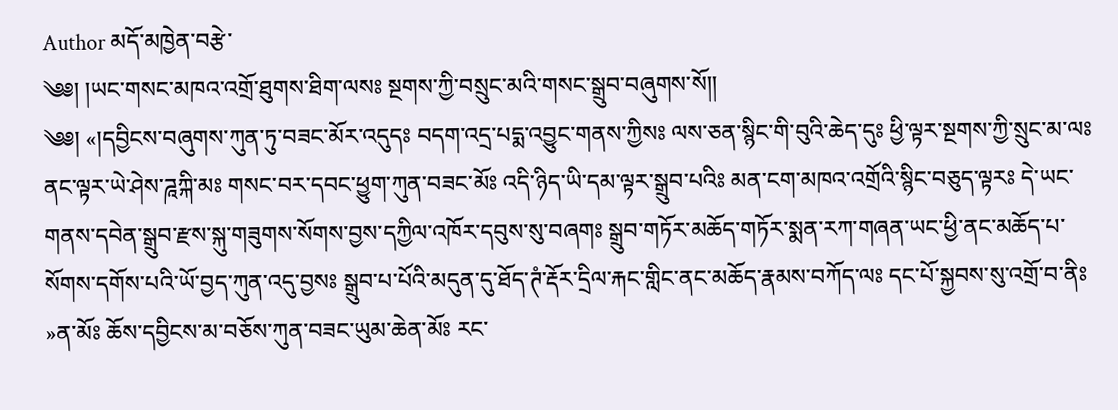Author མདོ་མཁྱེན་བརྩེ་
༄༅། །ཡང་གསང་མཁའ་འགྲོ་ཐུགས་ཐིག་ལསཿ སྔགས་ཀྱི་བསྲུང་མའི་གསང་སྒྲུབ་བཞུགས་སོ།།
༄༅། «།དབྱིངས་བཞུགས་ཀུན་ཏུ་བཟང་མོར་འདུདཿ བདག་འདྲ་པདྨ་འབྱུང་གནས་ཀྱིསཿ ལས་ཅན་སྙིང་གི་བུའི་ཆེད་དུཿ ཕྱི་ལྟར་སྔགས་ཀྱི་སྲུང་མ་ལཿ ནང་ལྟར་ཡེ་ཤེས་ཌཱཀྐི་མཿ གསང་བར་དབང་ཕྱུག་ཀུན་བཟང་མོཿ འདི་ཉིད་ཡི་དམ་ལྟར་སྒྲུབ་པའིཿ མན་ངག་མཁའ་འགྲོའི་སྙིང་བཅུད་ལྟརཿ དེ་ཡང་གནས་དབེན་སྒྲུབ་རྫས་སྐུ་གཟུགས་སོགས་བྱས་དཀྱིལ་འཁོར་དབུས་སུ་བཞགཿ སྒྲུབ་གཏོར་མཆོད་གཏོར་སྨན་རཀ་གཞན་ཡང་ཕྱི་ནང་མཆོད་པ་སོགས་དགོས་པའི་ཡོ་བྱད་ཀུན་འདུ་བྱསཿ སྒྲུབ་པ་པོའི་མདུན་དུ་ཐོད་ཊཾ་རྡོར་དྲིལ་རྐང་གླིང་ནང་མཆོད་རྣམས་བཀོད་ལཿ དང་པོ་སྐྱབས་སུ་འགྲོ་བ་ནིཿ »ན་མོཿ ཆོས་དབྱིངས་མ་བཅོས་ཀུན་བཟང་ཡུམ་ཆེན་མོཿ རང་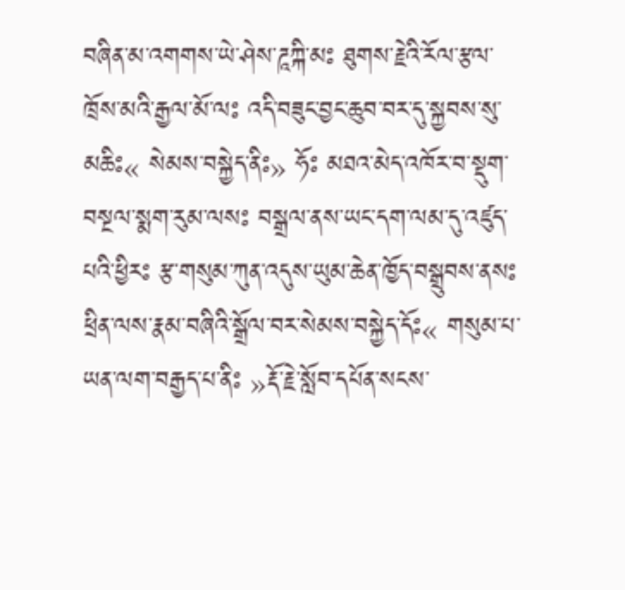བཞིན་མ་འགགས་ཡེ་ཤེས་ཌཱཀྐི་མཿ ཐུགས་རྗེའི་རོལ་རྩལ་ཁྲོས་མའི་རྒྱལ་མོ་ལཿ འདི་བཟུང་བྱང་ཆུབ་བར་དུ་སྐྱབས་སུ་མཆིཿ« སེམས་བསྐྱེད་ནིཿ» ཧོཿ མཐའ་མེད་འཁོར་བ་སྡུག་བསྔལ་སྨག་རུམ་ལསཿ བསྒྲལ་ནས་ཡང་དག་ལམ་དུ་འཛུད་པའི་ཕྱིརཿ རྩ་གསུམ་ཀུན་འདུས་ཡུམ་ཆེན་ཁྱོད་བསྒྲུབས་ནསཿ ཕྲིན་ལས་རྣམ་བཞིའི་སྒྲོལ་བར་སེམས་བསྐྱེད་དོཿ« གསུམ་པ་ཡན་ལག་བརྒྱད་པ་ནིཿ »རྡོ་རྗེ་སློབ་དཔོན་སངས་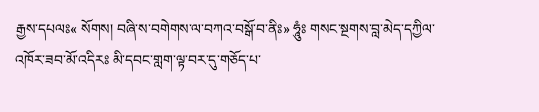རྒྱས་དཔལཿ« སོགས། བཞི་ས་བགེགས་ལ་བཀའ་བསྒོ་བ་ནིཿ» ཧཱུཾཿ གསང་སྔགས་བླ་མེད་དཀྱིལ་འཁོར་ཟབ་མོ་འདིརཿ མི་དབང་གླག་ལྟ་བར་དུ་གཅོད་པ་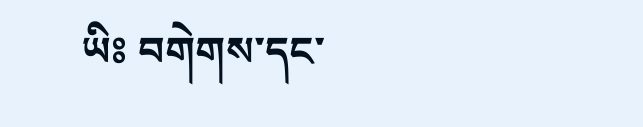ཡིཿ བགེགས་དང་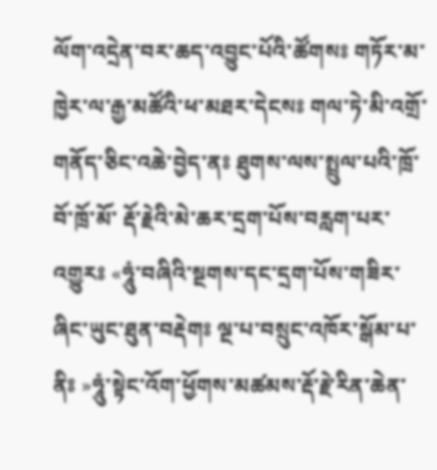ལོག་འདྲེན་བར་ཆད་འབྱུང་པོའི་ཚོགསཿ གཏོར་མ་ཁྱེར་ལ་རྒྱ་མཚོའི་ཕ་མཐར་དེངསཿ གལ་ཏེ་མི་འགྲོ་གནོད་ཅིང་འཆེ་བྱེད་ནཿ ཐུགས་ལས་སྤྲུལ་པའི་ཁྲོ་བོ་ཁྲོ་མོ་ རྡོ་རྗེའི་མེ་ཆར་དྲག་པོས་བརླག་པར་འགྱུརཿ «ཧཱུཾ་བཞིའི་སྔགས་དང་དྲག་པོས་གཟིར་ཞིང་ཡུང་ཐུན་བརྡེགཿ ལྔ་པ་བསྲུང་འཁོར་སྒོམ་པ་ནིཿ »ཧཱུཾ་སྟེང་འོག་ཕྱོགས་མཚམས་རྡོ་རྗེ་རིན་ཆེན་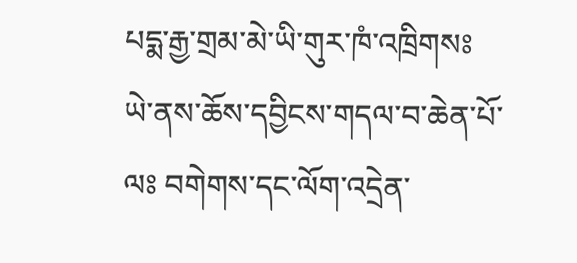པདྨ་རྒྱ་གྲམ་མེ་ཡི་གུར་ཁཾ་འཁྲིགསཿ ཡེ་ནས་ཆོས་དབྱིངས་གདལ་བ་ཆེན་པོ་ལཿ བགེགས་དང་ལོག་འདྲེན་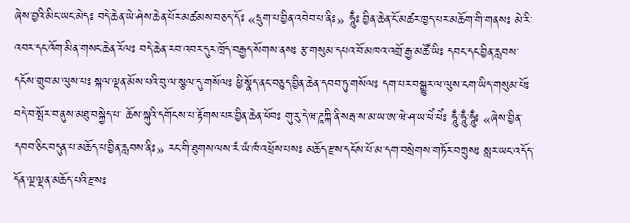ཞེས་བྱའི་མིང་ཡང་མེདཿ བདེ་ཆེན་ཡེ་ཤེས་ཆེན་པོར་མཚམས་བཅད་དོཿ «དྲུག་པ་བྱིན་འབེབ་པ་ནིཿ» ཧཱུྃཿ བྱིན་ཆེན་ངོ་མཚར་ཁྱད་པར་མཆོག་གི་གནསཿ མེ་རི་འབར་དང་འོག་མིན་གསང་ཆེན་རོལཿ བདེ་ཆེན་རབ་འབར་དུར་ཁྲོད་བརྒྱད་སོགས་ནསཿ རྩ་གསུམ་དཔའ་བོ་མཁའ་འགྲོ་རྒྱ་མཚོ་ཡིཿ དབང་དང་བྱིན་རླབས་དངོས་གྲུབ་མ་ལུས་པཿ སྐལ་ལྡན་མོས་པའི་བུ་ལ་སྩལ་དུ་གསོལཿ ཕྱི་སྣོད་ནང་བཅུད་བྱིན་ཆེན་དབབ་ཏུ་གསོལཿ དག་པར་བསྒྱུར་ལ་ལུས་ངག་ཡིད་གསུམ་པོཿ བདེ་བ་སྤོར་བ་ནུས་མཐུ་བསྐྱེད་པ་ ཆོས་སྐུའི་དགོངས་པ་རྟོགས་པར་བྱིན་ཆེན་ཕོབཿ གུ་རུ་དེ་ཝ་ཌཱཀྐི་ནི་སརྦ་ས་མ་ཡ་ཨ་ཝེ་ཤ་ཡ་ཕེཾ་ཕེཾཿ ཧཱུྃ་ཧཱུྃ་ཧཱུྃཿ «ཞེས་བྱིན་དབབ་ཅིང་བདུན་པ་མཆོད་པ་བྱིན་རླབས་ནིཿ» རང་གི་ཐུགས་ལས་རཾ་ཡཾ་ཁཾ་འཕྲོས་པསཿ མཆོད་རྫས་དངོས་པོ་མ་དག་བསྲེགས་གཏོར་བཀྲུསཿ སླར་ཡང་འདོད་དོན་ལྔ་ལྡན་མཆོད་པའི་རྫསཿ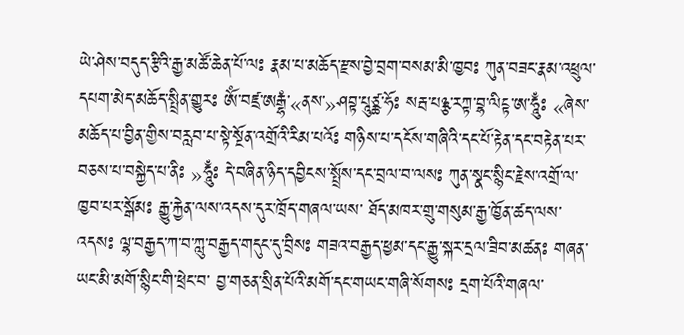ཡེ་ཤེས་བདུད་རྩིའི་རྒྱ་མཚོ་ཆེན་པོ་ལཿ རྣམ་པ་མཆོད་རྫས་བྱེ་བྲག་བསམ་མི་ཁྱབཿ ཀུན་བཟང་རྣམ་འཕྲུལ་དཔག་མེད་མཆོད་སྤྲིན་གྱུརཿ ཨོཾ་བཛྲ་ཨརྒྷཾ་«ནས་»ཤབྟ་པཱུཙྪ་ཧོཿ སརྦ་པཉྩ་རཀྟ་བྷ་ལིངྟ་ཨ་ཧཱུྃཿ «ཞེས་མཆོད་པ་བྱིན་གྱིས་བརླབ་པ་སྟེ་སྔོན་འགྲོའི་རིམ་པའོཿ གཉིས་པ་དངོས་གཞིའི་དང་པོ་རྟེན་དང་བརྟེན་པར་བཅས་པ་བསྐྱེད་པ་ནིཿ »ཧཱུྃཿ དེ་བཞིན་ཉིད་དབྱིངས་སྤྲོས་དང་བྲལ་བ་ལསཿ ཀུན་སྣང་སྙིང་རྗེས་འགྲོ་ལ་ཁྱབ་པར་སྒོམཿ རྒྱུ་རྐྱེན་ལས་འདས་དུར་ཁྲོད་གཞལ་ཡས་ ཐོད་མཁར་གྲུ་གསུམ་རྒྱ་ཁྱོན་ཚད་ལས་འདསཿ ལྷ་བརྒྱད་ཀ་བ་ཀླུ་བརྒྱད་གདུང་དུ་བྲིསཿ གཟའ་བརྒྱད་ཕྱམ་དང་རྒྱུ་སྐར་དྲལ་ཟིབ་མཚནཿ གཞན་ཡང་མི་མགོ་སྙིང་གི་ཕྲེང་བ་ བྱ་གཅན་སྲིན་པོའི་མགོ་དང་གཡང་གཞི་སོགསཿ དྲག་པོའི་གཞལ་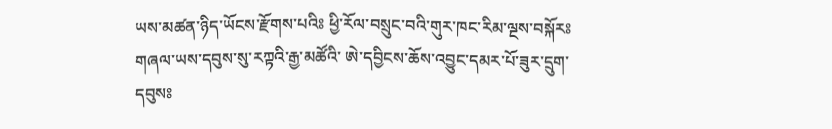ཡས་མཚན་ཉིད་ཡོངས་རྫོགས་པའིཿ ཕྱི་རོལ་བསྲུང་བའི་གུར་ཁང་རིམ་ལྔས་བསྐོརཿ གཞལ་ཡས་དབུས་སུ་རཀྟའི་རྒྱ་མཚོའི་ ཨེ་དབྱིངས་ཆོས་འབྱུང་དམར་པོ་ཟུར་དྲུག་དབུསཿ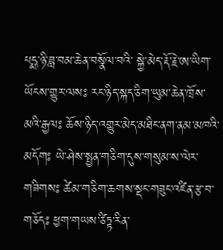པདྨ་ཉི་ཟླ་བམ་ཆེན་བསྣོལ་བའི་ སྐྱེ་མེད་རྡོ་རྗེ་ཨ་ཡིག་ཡོངས་གྱུར་ལསཿ རང་ཉིད་སྐད་ཅིག་ཡུམ་ཆེན་ཁྲོས་མའི་རྒྱལཿ ཆོས་ཉིད་འགྱུར་མེད་མཐིང་ནག་ནམ་མཁའི་མདོགཿ ཡེ་ཤེས་སྤྱན་གཅིག་དུས་གསུམ་ས་ལེར་གཟིགསཿ ཚེམ་གཅིག་ཆགས་སྡང་གཟུང་འཛིན་རྩ་བ་གཅོདཿ ཕྱག་གཡས་ཙིཏྟ་རིན་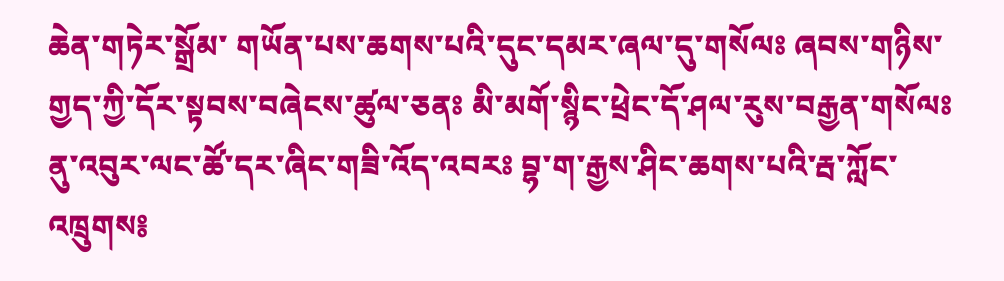ཆེན་གཏེར་སྒྲོམ་ གཡོན་པས་ཆགས་པའི་དུང་དམར་ཞལ་དུ་གསོལཿ ཞབས་གཉིས་གྱད་ཀྱི་དོར་སྟབས་བཞེངས་ཚུལ་ཅནཿ མི་མགོ་སྙིང་ཕྲེང་དོ་ཤལ་རུས་བརྒྱན་གསོལཿ ནུ་འབུར་ལང་ཚོ་དར་ཞིང་གཟི་འོད་འབརཿ བྷ་ག་རྒྱས་ཤིང་ཆགས་པའི་རྦ་ཀློང་འཁྲུགས༔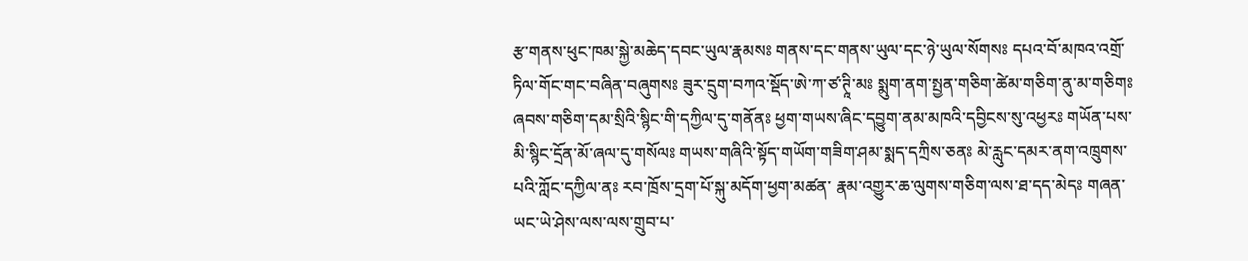རྩ་གནས་ཕུང་ཁམ་སྐྱེ་མཆེད་དབང་ཡུལ་རྣམསཿ གནས་དང་གནས་ཡུལ་དང་ཉེ་ཡུལ་སོགསཿ དཔའ་བོ་མཁའ་འགྲོ་ཏིལ་གོང་གང་བཞིན་བཞུགསཿ ཟུར་དྲུག་བཀའ་སྡོད་ཨེ་ཀ་ཙ་ཊཱི་མཿ སྨུག་ནག་སྤྱན་གཅིག་ཚེམ་གཅིག་ནུ་མ་གཅིགཿ ཞབས་གཅིག་དམ་སྲིའི་སྙིང་གི་དཀྱིལ་དུ་གནོནཿ ཕྱག་གཡས་ཞིང་དབྱུག་ནམ་མཁའི་དབྱིངས་སུ་འཕྱརཿ གཡོན་པས་མི་སྙིང་དྲོན་མོ་ཞལ་དུ་གསོལཿ གཡས་གཞིའི་སྟོད་གཡོག་གཟིག་ཤམ་སྨད་དཀྲིས་ཅནཿ མེ་རླུང་དམར་ནག་འཁྲུགས་པའི་ཀློང་དཀྱིལ་ནཿ རབ་ཁྲོས་དྲག་པོ་སྐུ་མདོག་ཕྱག་མཚན་ རྣམ་འགྱུར་ཆ་ལུགས་གཅིག་ལས་ཐ་དད་མེདཿ གཞན་ཡང་ཡེ་ཤེས་ལས་ལས་གྲུབ་པ་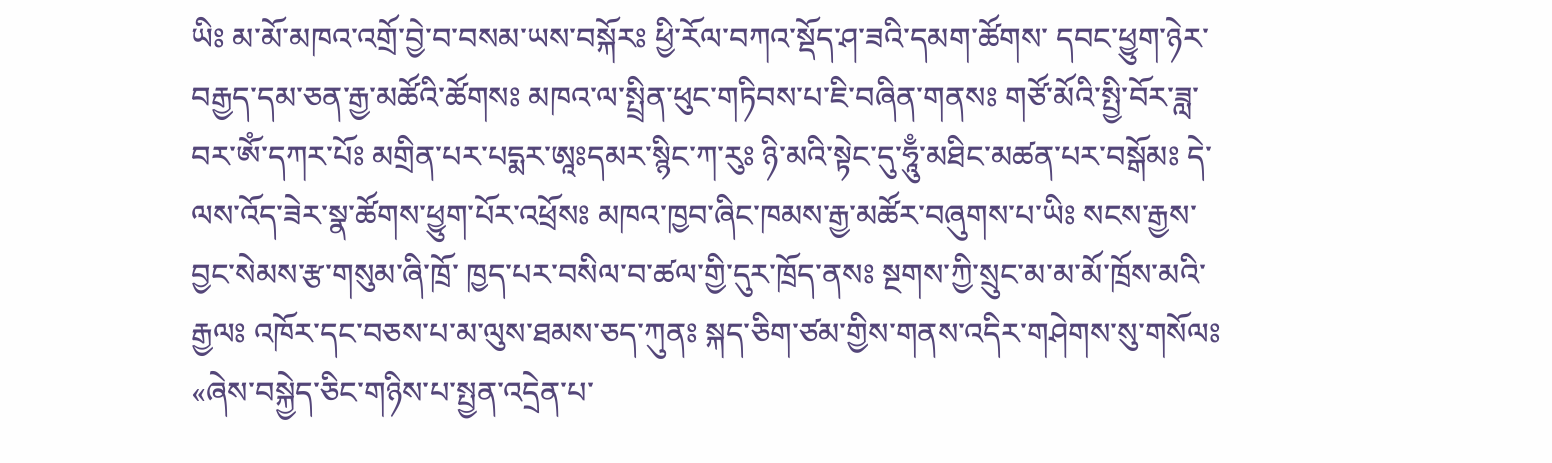ཡིཿ མ་མོ་མཁའ་འགྲོ་བྱེ་བ་བསམ་ཡས་བསྐོརཿ ཕྱི་རོལ་བཀའ་སྡོད་ཤ་ཟའི་དམག་ཚོགས་ དབང་ཕྱུག་ཉེར་བརྒྱད་དམ་ཅན་རྒྱ་མཚོའི་ཚོགསཿ མཁའ་ལ་སྤྲིན་ཕུང་གཏིབས་པ་ཇི་བཞིན་གནསཿ གཙོ་མོའི་སྤྱི་བོར་ཟླ་བར་ཨོཾ་དཀར་པོཿ མགྲིན་པར་པདྨར་ཨཱཿདམར་སྙིང་ཀ་རུཿ ཉི་མའི་སྟེང་དུ་ཧཱུྃ་མཐིང་མཚན་པར་བསྒོམཿ དེ་ལས་འོད་ཟེར་སྣ་ཚོགས་ཕྱུག་པོར་འཕྲོསཿ མཁའ་ཁྱབ་ཞིང་ཁམས་རྒྱ་མཚོར་བཞུགས་པ་ཡིཿ སངས་རྒྱས་བྱང་སེམས་རྩ་གསུམ་ཞི་ཁྲོ་ ཁྱད་པར་བསིལ་བ་ཚལ་གྱི་དུར་ཁྲོད་ནསཿ སྔགས་ཀྱི་སྲུང་མ་མ་མོ་ཁྲོས་མའི་རྒྱལཿ འཁོར་དང་བཅས་པ་མ་ལུས་ཐམས་ཅད་ཀུནཿ སྐད་ཅིག་ཙམ་གྱིས་གནས་འདིར་གཤེགས་སུ་གསོལཿ «ཞེས་བསྐྱེད་ཅིང་གཉིས་པ་སྤྱན་འདྲེན་པ་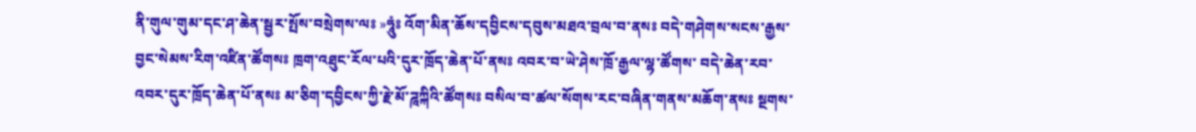ནི་གུལ་གུམ་དང་ཤ་ཆེན་སྦྱར་སྤོས་བསྲེགས་ལཿ »ཧཱུཾཿ འོག་མིན་ཆོས་དབྱིངས་དབུས་མཐའ་བྲལ་བ་ནསཿ བདེ་གཤེགས་སངས་རྒྱས་བྱང་སེམས་རིག་འཛིན་ཚོགསཿ ཁྲག་འཐུང་རོལ་པའི་དུར་ཁྲོད་ཆེན་པོ་ནསཿ འབར་བ་ཡེ་ཤེས་ཁྲོ་རྒྱལ་ལྷ་ཚོགས་ བདེ་ཆེན་རབ་འབར་དུར་ཁྲོད་ཆེན་པོ་ནསཿ མ་ཅིག་དབྱིངས་ཀྱི་རྗེ་མོ་ཌཱཀྐིའི་ཚོགསཿ བསིལ་བ་ཚལ་སོགས་རང་བཞིན་གནས་མཆོག་ནསཿ སྔགས་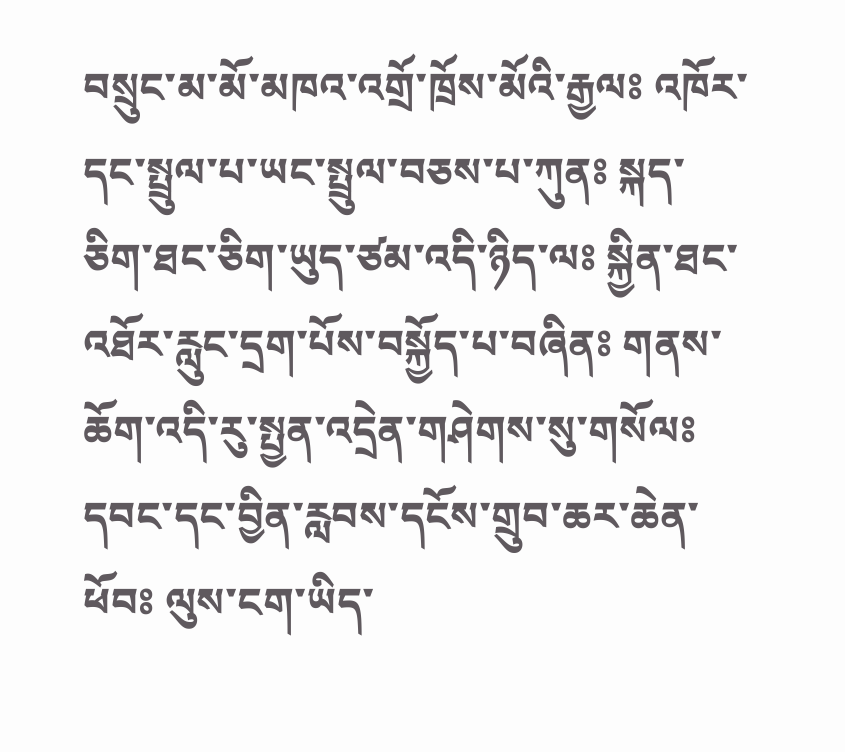བསྲུང་མ་མོ་མཁའ་འགྲོ་ཁྲོས་མོའི་རྒྱལཿ འཁོར་དང་སྤྲུལ་པ་ཡང་སྤྲུལ་བཅས་པ་ཀུནཿ སྐད་ཅིག་ཐང་ཅིག་ཡུད་ཙམ་འདི་ཉིད་ལཿ སྐྱིན་ཐང་འཐོར་རླུང་དྲག་པོས་བསྐྱོད་པ་བཞིནཿ གནས་ཆོག་འདི་རུ་སྤྱན་འདྲེན་གཤེགས་སུ་གསོལཿ དབང་དང་བྱིན་རླབས་དངོས་གྲུབ་ཆར་ཆེན་ཕོབཿ ལུས་ངག་ཡིད་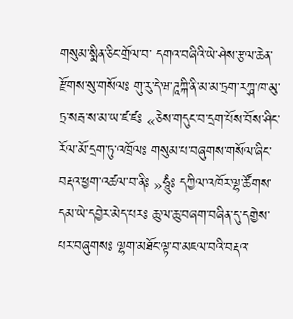གསུམ་སྨིན་ཅིང་གྲོལ་བ་ དགའ་བཞིའི་ཡེ་ཤེས་རྩལ་ཆེན་རྫོགས་སུ་གསོལཿ གུ་རུ་དེ་ཝ་ཌཱཀྐི་ནི་མ་མ་ཏྲག་རཀྴ་ཁ་མུ་ཏྲ་སརྦ་ས་མ་ཡ་ཛ་ཛཿ «ཅེས་གདུང་བ་དྲག་པོས་བོས་ཤིང་རོལ་མོ་དྲག་ཏུ་འཁྲོལཿ གསུམ་པ་བཞུགས་གསོལ་ཞིང་བརྡའ་ཕྱག་འཚལ་བ་ནིཿ »ཧཱུཾཿ དཀྱིལ་འཁོར་ལྷ་ཚོགས་དམ་ཡེ་དབྱེར་མེད་པརཿ ཆུ་ལ་ཆུ་བཞག་བཞིན་དུ་དགྱེས་པར་བཞུགསཿ ལྷག་མཐོང་ལྟ་བ་མཇལ་བའི་བརྡའ་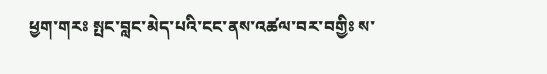ཕྱག་གརཿ སྤང་བླང་མེད་པའི་ངང་ནས་འཚལ་བར་བགྱིཿ ས་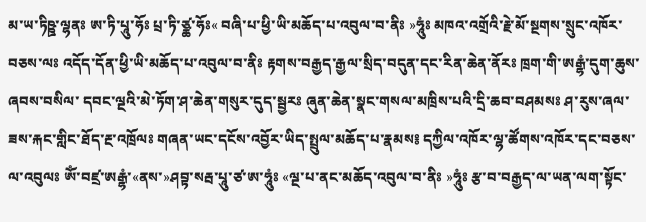མ་ཡ་ཏིཥྛ་ལྷནཿ ཨ་ཏི་པཱུ་ཧོཿ པྲ་ཏི་ཙྪ་ཧོཿ« བཞི་པ་ཕྱི་ཡི་མཆོད་པ་འབུལ་བ་ནིཿ »ཧཱུཾཿ མཁའ་འགྲོའི་རྗེ་མོ་སྔགས་སྲུང་འཁོར་བཅས་ལཿ འདོད་དོན་ཕྱི་ཡི་མཆོད་པ་འབུལ་བ་ནིཿ རྟགས་བརྒྱད་རྒྱལ་སྲིད་བདུན་དང་རིན་ཆེན་ནོརཿ ཁྲག་གི་ཨརྒྷཾ་དུག་ཆུས་ཞབས་བསིལ་ དབང་ལྔའི་མེ་ཏོག་ཤ་ཆེན་གསུར་དུད་སྦྱརཿ ཞུན་ཆེན་སྣང་གསལ་མཁྲིས་པའི་དྲི་ཆབ་བཤམསཿ ཤ་རུས་ཞལ་ཟས་རྐང་གླིང་ཐོད་རྔ་འཁྲོལཿ གཞན་ཡང་དངོས་འབྱོར་ཡིད་སྤྲུལ་མཆོད་པ་རྣམས༔ དཀྱིལ་འཁོར་ལྷ་ཚོགས་འཁོར་དང་བཅས་ལ་འབུལཿ ཨོཾ་བཛྲ་ཨརྒྷཾ་«ནས་»ཤབྟ་སརྦ་པཱུ་ཙ་ཨ་ཧཱུཾཿ «ལྔ་པ་ནང་མཆོད་འབུལ་བ་ནིཿ »ཧཱུཾཿ རྩ་བ་བརྒྱད་ལ་ཡན་ལག་སྟོང་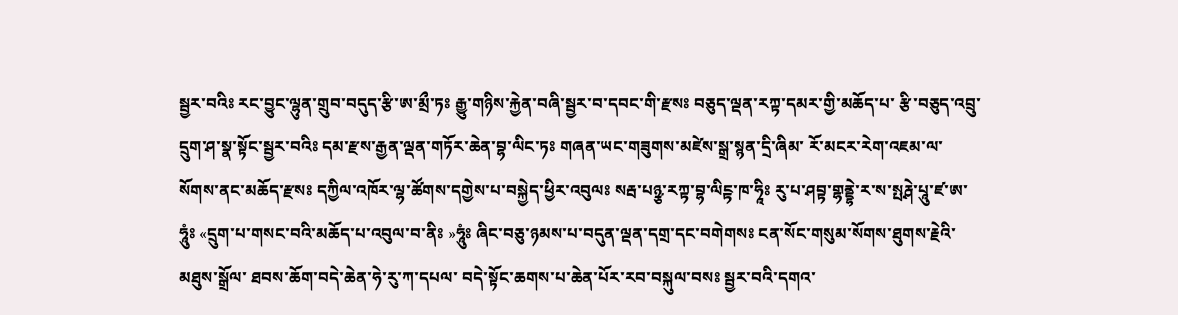སྦྱར་བའིཿ རང་བྱུང་ལྷུན་གྲུབ་བདུད་རྩི་ཨ་མྲྀ་ཏཿ རྒྱུ་གཉིས་རྐྱེན་བཞི་སྦྱར་བ་དབང་གི་རྫསཿ བཅུད་ལྡན་རཀྟ་དམར་གྱི་མཆོད་པ་ རྩི་བཅུད་འབྲུ་དྲུག་ཤ་སྣ་སྟོང་སྦྱར་བའིཿ དམ་རྫས་རྒྱན་ལྡན་གཏོར་ཆེན་བྷ་ལིང་ཏཿ གཞན་ཡང་གཟུགས་མཛེས་སྒྲ་སྙན་དྲི་ཞིམ་ རོ་མངར་རེག་འཇམ་ལ་སོགས་ནང་མཆོད་རྫསཿ དཀྱིལ་འཁོར་ལྷ་ཚོགས་དགྱེས་པ་བསྐྱེད་ཕྱིར་འབུལཿ སརྦ་པཉྩ་རཀྟ་བྷ་ལིངྟ་ཁ་ཧཱིཿ རུ་པ་ཤབྟ་གྷནྡྷེ་ར་ས་སྤརྴེ་པཱུ་ཛ་ཨ་ཧཱུཾཿ «དྲུག་པ་གསང་བའི་མཆོད་པ་འབུལ་བ་ནིཿ »ཧཱུཾཿ ཞིང་བཅུ་ཉམས་པ་བདུན་ལྡན་དགྲ་དང་བགེགསཿ ངན་སོང་གསུམ་སོགས་ཐུགས་རྗེའི་མཐུས་སྒྲོལ་ ཐབས་ཆོག་བདེ་ཆེན་ཧེ་རུ་ཀ་དཔལ་ བདེ་སྟོང་ཆགས་པ་ཆེན་པོར་རབ་བསྐུལ་བསཿ སྦྱར་བའི་དགའ་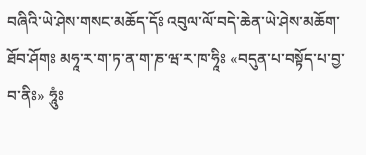བཞིའི་ཡེ་ཤེས་གསང་མཆོད་དོཿ འབུལ་ལོ་བདེ་ཆེན་ཡེ་ཤེས་མཆོག་ཐོབ་ཤོགཿ མཧཱ་ར་ག་ཏ་ན་ག་ཎ་ཝ་ར་ཁ་ཧཱིཿ «བདུན་པ་བསྟོད་པ་བྱ་བ་ནིཿ» ཧཱུཾཿ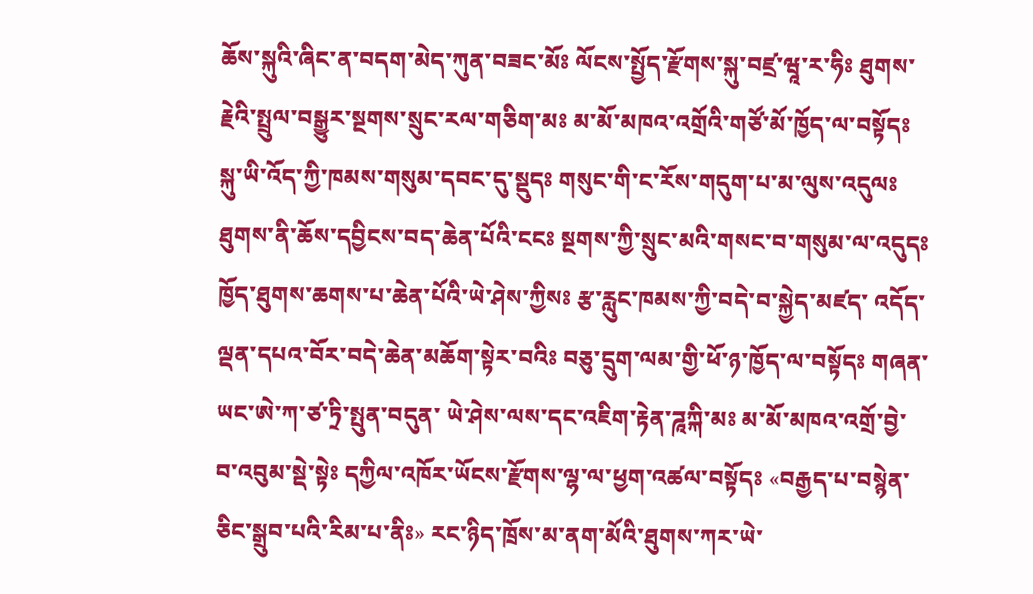ཆོས་སྐུའི་ཞིང་ན་བདག་མེད་ཀུན་བཟང་མོཿ ལོངས་སྤྱོད་རྫོགས་སྐུ་བཛྲ་ཝཱ་ར་ཧིཿ ཐུགས་རྗེའི་སྤྲུལ་བསྒྱུར་སྔགས་སྲུང་རལ་གཅིག་མཿ མ་མོ་མཁའ་འགྲོའི་གཙོ་མོ་ཁྱོད་ལ་བསྟོདཿ སྐུ་ཡི་འོད་ཀྱི་ཁམས་གསུམ་དབང་དུ་སྡུདཿ གསུང་གི་ང་རོས་གདུག་པ་མ་ལུས་འདུལཿ ཐུགས་ནི་ཆོས་དབྱིངས་བད་ཆེན་པོའི་ངངཿ སྔགས་ཀྱི་སྲུང་མའི་གསང་བ་གསུམ་ལ་འདུདཿ ཁྱོད་ཐུགས་ཆགས་པ་ཆེན་པོའི་ཡེ་ཤེས་ཀྱིསཿ རྩ་རླུང་ཁམས་ཀྱི་བདེ་བ་སྐྱེད་མཛད་ འདོད་ལྡན་དཔའ་བོར་བདེ་ཆེན་མཆོག་སྟེར་བའིཿ བཅུ་དྲུག་ལམ་གྱི་ཕོ་ཉ་ཁྱོད་ལ་བསྟོདཿ གཞན་ཡང་ཨེ་ཀ་ཙ་ཏྲི་སྤུན་བདུན་ ཡེ་ཤེས་ལས་དང་འཇིག་རྟེན་ཌཱཀྐི་མཿ མ་མོ་མཁའ་འགྲོ་བྱེ་བ་འབུམ་སྡེ་སྟེཿ དཀྱིལ་འཁོར་ཡོངས་རྫོགས་ལྷ་ལ་ཕྱག་འཚལ་བསྟོདཿ «བརྒྱད་པ་བསྙེན་ཅིང་སྒྲུབ་པའི་རིམ་པ་ནིཿ» རང་ཉིད་ཁྲོས་མ་ནག་མོའི་ཐུགས་ཀར་ཡེ་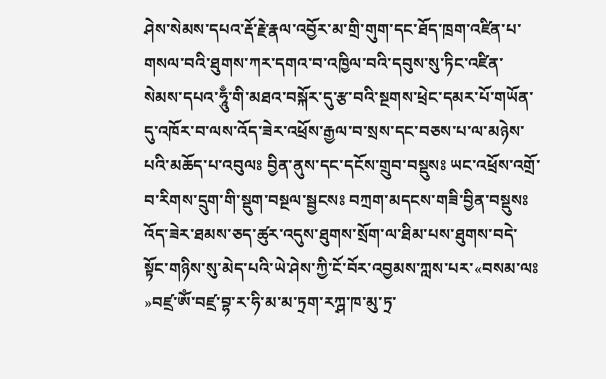ཤེས་སེམས་དཔའ་རྡོ་རྗེ་རྣལ་འབྱོར་མ་གྲི་གུག་དང་ཐོད་ཁྲག་འཛིན་པ་གསལ་བའི་ཐུགས་ཀར་དགའ་བ་འཁྱིལ་བའི་དབུས་སུ་ཏིང་འཛིན་སེམས་དཔའ་ཧཱུྃ་གི་མཐའ་བསྐོར་དུ་རྩ་བའི་སྔགས་ཕྲེང་དམར་པོ་གཡོན་དུ་འཁོར་བ་ལས་འོད་ཟེར་འཕྲོས་རྒྱལ་བ་སྲས་དང་བཅས་པ་ལ་མཉེས་པའི་མཆོད་པ་འབུལཿ བྱིན་ནུས་དང་དངོས་གྲུབ་བསྡུསཿ ཡང་འཕྲོས་འགྲོ་བ་རིགས་དྲུག་གི་སྡུག་བསྔལ་སྦྱངསཿ བཀྲག་མདངས་གཟི་བྱིན་བསྡུསཿ འོད་ཟེར་ཐམས་ཅད་ཚུར་འདུས་ཐུགས་སྲོག་ལ་ཐིམ་པས་ཐུགས་བདེ་སྟོང་གཉིས་སུ་མེད་པའི་ཡེ་ཤེས་ཀྱི་ངོ་བོར་འབྱམས་ཀླས་པར་«བསམ་ལཿ »བཛྲ་ཨོཾ་བཛྲ་བྷ་ར་ཧི་མ་མ་ཏྲག་རཀྴ་ཁ་མུ་ཏྲ་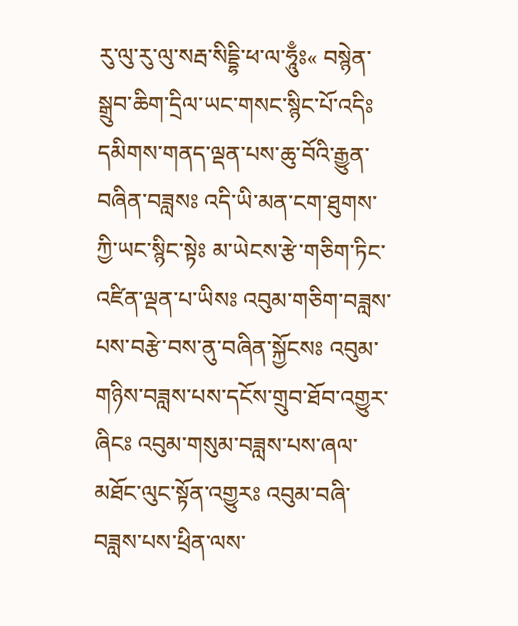རུ་ལུ་རུ་ལུ་སརྦ་སིདྡྷི་ཕ་ལ་ཧཱུྃཿ« བསྙེན་སྒྲུབ་ཆིག་དྲིལ་ཡང་གསང་སྙིང་པོ་འདིཿ དམིགས་གནད་ལྡན་པས་ཆུ་བོའི་རྒྱུན་བཞིན་བཟླསཿ འདི་ཡི་མན་ངག་ཐུགས་ཀྱི་ཡང་སྙིང་སྟེཿ མ་ཡེངས་རྩེ་གཅིག་ཏིང་འཛིན་ལྡན་པ་ཡིསཿ འབུམ་གཅིག་བཟླས་པས་བརྩེ་བས་ནུ་བཞིན་སྐྱོངསཿ འབུམ་གཉིས་བཟླས་པས་དངོས་གྲུབ་ཐོབ་འགྱུར་ཞིངཿ འབུམ་གསུམ་བཟླས་པས་ཞལ་མཐོང་ལུང་སྟོན་འགྱུརཿ འབུམ་བཞི་བཟླས་པས་ཕྲིན་ལས་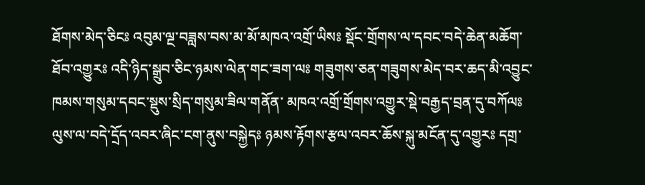ཐོགས་མེད་ཅིངཿ འབུམ་ལྔ་བཟླས་བས་མ་མོ་མཁའ་འགྲོ་ཡིསཿ སྡོང་གྲོགས་ལ་དབང་བདེ་ཆེན་མཆོག་ཐོབ་འགྱུརཿ འདི་ཉིད་སྒྲུབ་ཅིང་ཉམས་ལེན་གང་ཟག་ལཿ གཟུགས་ཅན་གཟུགས་མེད་བར་ཆད་མི་འབྱུང་ ཁམས་གསུམ་དབང་སྡུས་སྲིད་གསུམ་ཟིལ་གནོན་ མཁའ་འགྲོ་གྲོགས་འགྱུར་སྡེ་བརྒྱད་བྲན་དུ་བཀོལཿ ལུས་ལ་བདེ་དྲོད་འབར་ཞིང་ངག་ནུས་བསྐྱེདཿ ཉམས་རྟོགས་རྩལ་འབར་ཆོས་སྐུ་མངོན་དུ་འགྱུརཿ དགྲ་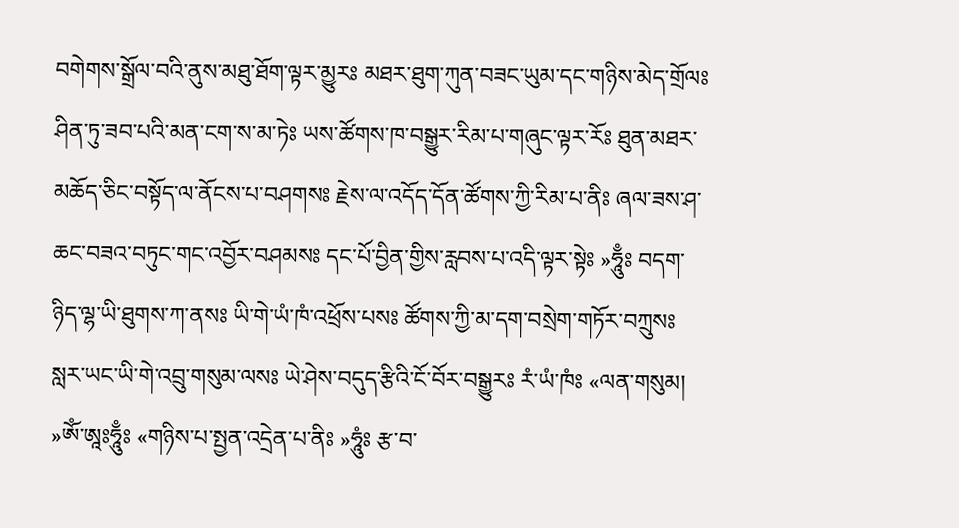བགེགས་སྒྲོལ་བའི་ནུས་མཐུ་ཐོག་ལྟར་མྱུརཿ མཐར་ཐུག་ཀུན་བཟང་ཡུམ་དང་གཉིས་མེད་གྲོལཿ ཤིན་ཏུ་ཟབ་པའི་མན་ངག་ས་མ་ཏེཿ ཡས་ཚོགས་ཁ་བསྒྱུར་རིམ་པ་གཞུང་ལྟར་རོཿ ཐུན་མཐར་མཆོད་ཅིང་བསྟོད་ལ་ནོངས་པ་བཤགསཿ རྗེས་ལ་འདོད་དོན་ཚོགས་ཀྱི་རིམ་པ་ནིཿ ཞལ་ཟས་ཤ་ཆང་བཟའ་བཏུང་གང་འབྱོར་བཤམསཿ དང་པོ་བྱིན་གྱིས་རླབས་པ་འདི་ལྟར་སྟེཿ »ཧཱུྃཿ བདག་ཉིད་ལྷ་ཡི་ཐུགས་ཀ་ནསཿ ཡི་གེ་ཡཾ་ཁཾ་འཕྲོས་པསཿ ཚོགས་ཀྱི་མ་དག་བསྲེག་གཏོར་བཀྲུསཿ སླར་ཡང་ཡི་གེ་འབྲུ་གསུམ་ལསཿ ཡེ་ཤེས་བདུད་རྩིའི་ངོ་བོར་བསྒྱུརཿ རཾ་ཡཾ་ཁཾཿ «ལན་གསུམ། »ཨོཾ་ཨཱཿཧཱུྃཿ «གཉིས་པ་སྤྱན་འདྲེན་པ་ནིཿ »ཧཱུཾཿ རྩ་བ་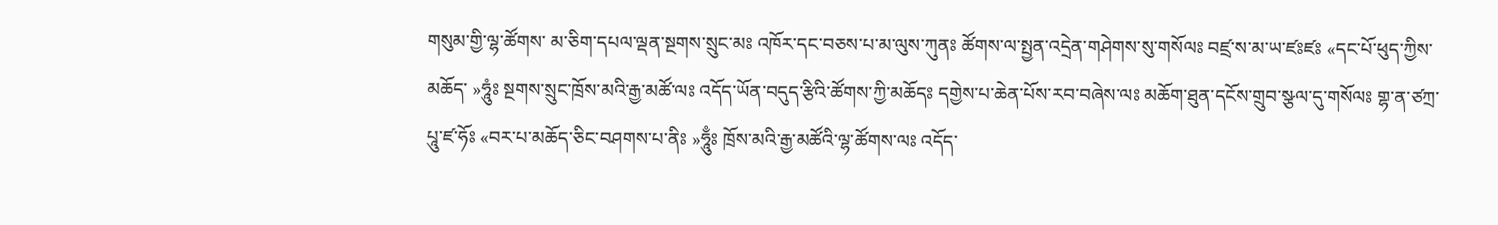གསུམ་གྱི་ལྷ་ཚོགས་ མ་ཅིག་དཔལ་ལྡན་སྔགས་སྲུང་མཿ འཁོར་དང་བཅས་པ་མ་ལུས་ཀུནཿ ཚོགས་ལ་སྤྱན་འདྲེན་གཤེགས་སུ་གསོལཿ བཛྲ་ས་མ་ཡ་ཛཿཛཿ «དང་པོ་ཕུད་ཀྱིས་མཆོད་ »ཧཱུཾཿ སྔགས་སྲུང་ཁྲོས་མའི་རྒྱ་མཚོ་ལཿ འདོད་ཡོན་བདུད་རྩིའི་ཚོགས་ཀྱི་མཆོདཿ དགྱེས་པ་ཆེན་པོས་རབ་བཞེས་ལཿ མཆོག་ཐུན་དངོས་གྲུབ་སྩལ་དུ་གསོལཿ གྷ་ན་ཙཀྲ་པཱུ་ཛ་ཧོཿ «བར་པ་མཆོད་ཅིང་བཤགས་པ་ནིཿ »ཧཱུྃཿ ཁྲོས་མའི་རྒྱ་མཚོའི་ལྷ་ཚོགས་ལཿ འདོད་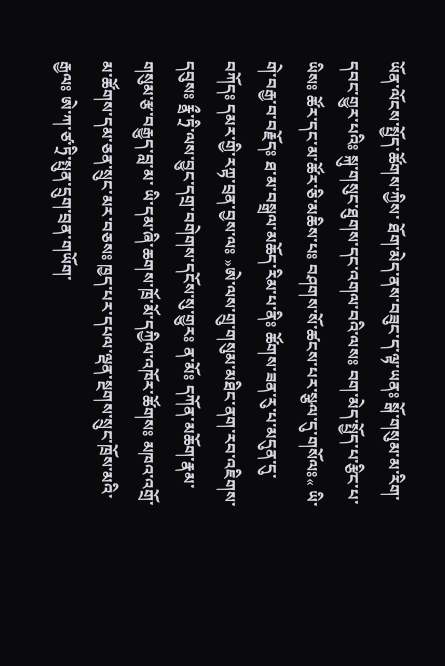ཡོན་ལོངས་སྤྱོད་ཚོགས་ཀྱིས་ ཐོག་མེད་ནས་བཟུང་ད་ལྟ་ཡནཿ སྒོ་གསུམ་མ་རིག་དབང་གྱུར་པའིཿ སྐུ་གསུང་ཐུགས་དང་འགལ་བའི་ལསཿ བག་མེད་སྤྱོད་པ་རྩིང་པ་ཡིསཿ ཚོར་དང་མ་ཚོར་ཅི་མཆིས་པཿ བཤགས་སོ་ཚངས་པར་སྩལ་དུ་གསོལཿ« ཡི་གེ་བརྒྱ་བ་བརྗོདཿ ཐ་མ་བསྒྲལ་མཆོད་རིམ་པ་ནིཿ ཚོགས་ཟན་རུ་པ་མདུན་དུ་བཀོདཿ དམར་གྱི་རཀྟ་བྲན་བྱས་ལཿ »ཨེ་ལས་གྲུ་གསུམ་མཐིང་ནག་རབ་འཇིགས་དབུསཿ རྣྲྀ་ཏྲི་ལས་བྱུང་དགྲ་བགེགས་དངོས་སུ་གྱུརཿ ན་མོཿ དཀོན་མཆོག་རྣམ་གསུམ་རྩ་བརྒྱུད་བླ་མ་ ཡི་དམ་ཞི་ཆགས་ཁྲོ་མོ་དཀྱིལ་འཁོར་ཚོགསཿ མཁའ་འགྲོ་མ་ཚོགས་དམ་ཅན་སྲུང་མར་བཅསཿ ཁྱད་པར་དཔལ་ལྡན་སྔགས་སྲུང་ཁྲོས་མའི་རྒྱལཿ ཨེ་ཀ་ཙ་ཏྲི་སྤུན་དྲུག་བྲན་གཡོག་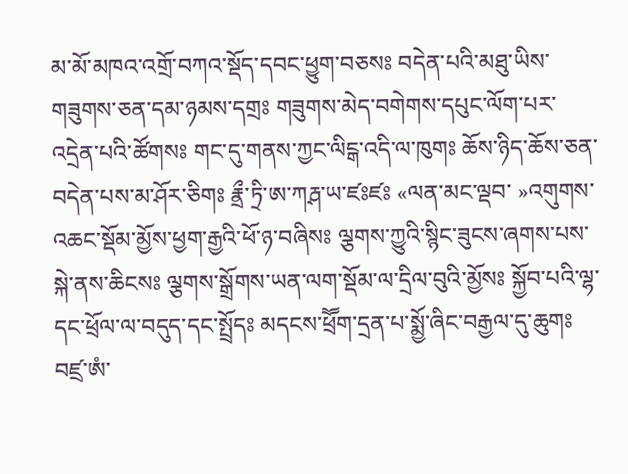མ་མོ་མཁའ་འགྲོ་བཀའ་སྡོད་དབང་ཕྱུག་བཅསཿ བདེན་པའི་མཐུ་ཡིས་གཟུགས་ཅན་དམ་ཉམས་དགྲཿ གཟུགས་མེད་བགེགས་དཔུང་ལོག་པར་འདྲེན་པའི་ཚོགསཿ གང་དུ་གནས་ཀྱང་ལིངྒ་འདི་ལ་ཁུགཿ ཆོས་ཉིད་ཆོས་ཅན་བདེན་པས་མ་ཤོར་ཅིགཿ རྣྲྀ་ཏྲི་ཨ་ཀརྴ་ཡ་ཛཿཛཿ «ལན་མང་ལྡབ་ »འགུགས་འཆང་སྡོམ་མྱོས་ཕྱག་རྒྱའི་ཕོ་ཉ་བཞིསཿ ལྕགས་ཀྱུའི་སྙིང་ཟུངས་ཞགས་པས་སྐེ་ནས་ཆིངསཿ ལྕགས་སྒྲོགས་ཡན་ལག་སྡོམ་ལ་དྲིལ་བུའི་མྱོསཿ སྐྱོབ་པའི་ལྷ་དང་ཕྲོལ་ལ་བདུད་དང་སྤྲོདཿ མདངས་ཕྲཽག་དྲན་པ་སྨྱོ་ཞིང་བརྒྱལ་དུ་ཆུགཿ བཛྲ་ཨཾ་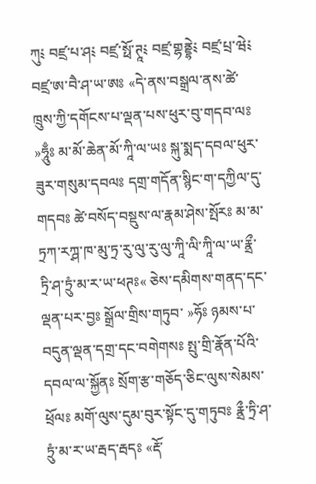ཀུ༴ བཛྲ་པ་ཤ༴ བཛྲ་སྥོ་ཊཱ༴ བཛྲ་གྷནྡྷེ༴ བཛྲ་པྲ་ཝེ༴ བཛྲ་ཨ་བཻ་ཤ་ཡ་ཨཿ «དེ་ནས་བསྒྲལ་ནས་ཚེ་ཁྲུས་ཀྱི་དགོངས་པ་ལྡན་པས་ཕུར་བུ་གདབ་ལཿ »ཧཱུྃཿ མ་མོ་ཆེན་མོ་ཀཱི་ལ་ཡཿ སྐུ་སྨད་དབལ་ཕུར་ཟུར་གསུམ་དབལཿ དགྲ་གདོན་སྙིང་ག་དཀྱིལ་དུ་གདབཿ ཚེ་བསོད་བསྡུས་ལ་རྣམ་ཤེས་སྤོརཿ མ་མ་ཏྲཀ་རཀྴ་ཁ་མུ་ཏྲ་རུ་ལུ་རུ་ལུ་ཀཱི་ལི་ཀཱི་ལ་ཡ་རྣྲྀ་ཏྲི་ཤ་ཏྲུཾ་མ་ར་ཡ་ཕཊཿ« ཅེས་དམིགས་གནད་དང་ལྡན་པར་བྱཿ སྒྲོལ་གྲིས་གཏུབ་ »ཧོཿ ཉམས་པ་བདུན་ལྡན་དགྲ་དང་བགེགསཿ སྤུ་གྲི་རྣོན་པོའི་དབལ་ལ་སྐྱོནཿ སྲོག་རྩ་གཅོད་ཅིང་ལུས་སེམས་ཕྲོལཿ མགོ་ལུས་དུམ་བུར་སྟོང་དུ་གཏུབཿ རྣྲྀ་ཏྲི་ཤ་ཏྲུཾ་མ་ར་ཡ་རྦད་རྦདཿ «རྡོ་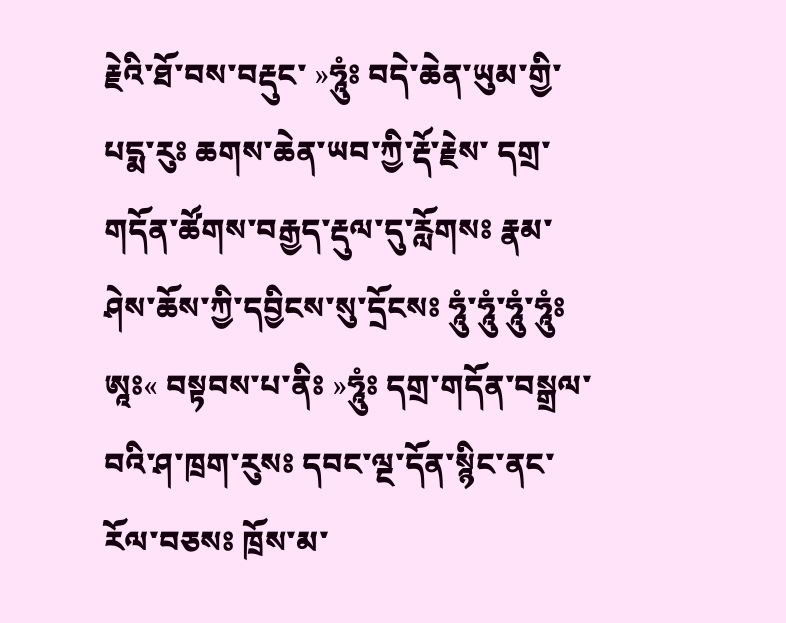རྗེའི་ཐོ་བས་བརྡུང་ »ཧཱུཾཿ བདེ་ཆེན་ཡུམ་གྱི་པདྨ་རུཿ ཆགས་ཆེན་ཡབ་ཀྱི་རྡོ་རྗེས་ དགྲ་གདོན་ཚོགས་བརྒྱད་རྡུལ་དུ་རློགསཿ རྣམ་ཤེས་ཆོས་ཀྱི་དབྱིངས་སུ་དྲོངསཿ ཧཱུཾ་ཧཱུཾ་ཧཱུཾ་ཧཱུཾཿཨཱཿ« བསྟབས་པ་ནིཿ »ཧཱུཾཿ དགྲ་གདོན་བསྒྲལ་བའི་ཤ་ཁྲག་རུསཿ དབང་ལྔ་དོན་སྙིང་ནང་རོལ་བཅསཿ ཁྲོས་མ་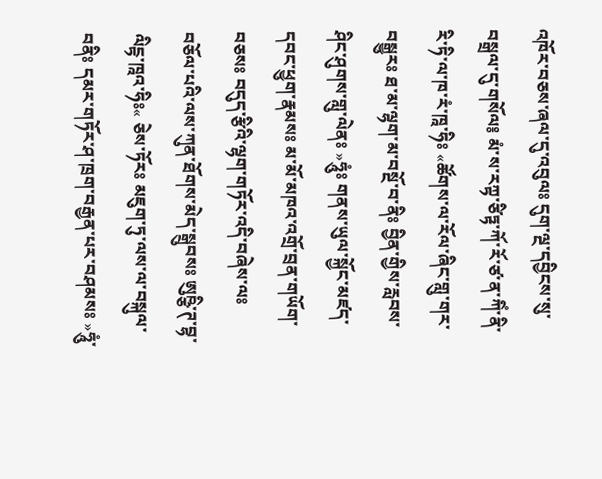འཁོར་བཅས་ཞལ་དུ་འབུལཿ དུག་ལྔ་དབྱིངས་སུ་བསྒྲལ་དུ་གསོལ༔ མཾ་ས་རཀྟ་ཙིཏྟ་ཀོ་རོ་ཙ་ན་ཀིཾ་ནི་རི་ཏི་ལ་ཁ་རཾ་ཁཱ་ཧིཿ «ཚོགས་ལ་རོལ་ཞིང་གླུ་གར་བསྒྱུརཿ ཐ་མ་ལྷག་མ་བསྔོ་བ་ནིཿ བྱིན་གྱིས་རླབས་ཤིང་ཤུགས་གླུ་ལེནཿ »ཧཱུཾཿ གནས་ཡུལ་སྐྱོང་མཛད་དབང་ཕྱུག་རྣམསཿ མ་མོ་མཁའ་འགྲོ་བྲན་གཡོག་བཅསཿ བདུད་རྩིའི་ལྷག་གཏོར་འདི་བཞེས་ལཿ བཅོལ་པའི་ལས་ཀུན་ཐོགས་མེད་སྒྲུབསཿ ཨུཥྩི་ཊ་བྷ་ལིངྟ་ཁཱའ་ཧིཿ« ཅེས་ཏོརཿ མཇུག་ཏུ་ལས་ལ་བསྐུལ་བནིཿ དམར་གཏོར་ཤ་ཁྲག་བརྒྱན་པར་བཤམསཿ »ཧཱུཾ་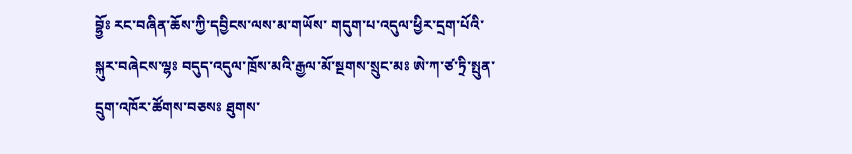བྷྱོཿ རང་བཞིན་ཆོས་ཀྱི་དབྱིངས་ལས་མ་གཡོས་ གདུག་པ་འདུལ་ཕྱིར་དྲག་པོའི་སྐུར་བཞེངས་ལྷཿ བདུད་འདུལ་ཁྲོས་མའི་རྒྱལ་མོ་སྔགས་སྲུང་མཿ ཨེ་ཀ་ཙ་ཏྲི་སྤུན་དྲུག་འཁོར་ཚོགས་བཅསཿ ཐུགས་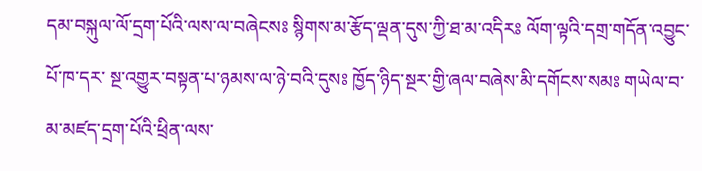དམ་བསྐུལ་ལོ་དྲག་པོའི་ལས་ལ་བཞེངསཿ སྙིགས་མ་རྩོད་ལྡན་དུས་ཀྱི་ཐ་མ་འདིརཿ ལོག་ལྟའི་དགྲ་གདོན་འབྱུང་པོ་ཁ་དར་ སྔ་འགྱུར་བསྟན་པ་ཉམས་ལ་ཉེ་བའི་དུསཿ ཁྱོད་ཉིད་སྔར་གྱི་ཞལ་བཞེས་མི་དགོངས་སམཿ གཡེལ་བ་མ་མཛད་དྲག་པོའི་ཕྲིན་ལས་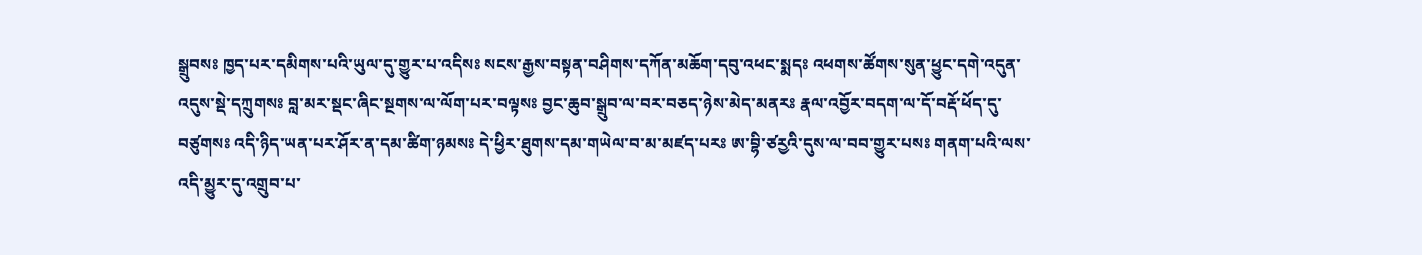སྒྲུབསཿ ཁྱད་པར་དམིགས་པའི་ཡུལ་དུ་གྱུར་པ་འདིསཿ སངས་རྒྱས་བསྟན་བཤིགས་དཀོན་མཆོག་དབུ་འཕང་སྨདཿ འཕགས་ཚོགས་སུན་ཕྱུང་དགེ་འདུན་འདུས་སྡེ་དཀྲུགསཿ བླ་མར་སྡང་ཞིང་སྔགས་ལ་ལོག་པར་བལྟསཿ བྱང་ཆུབ་སྒྲུབ་ལ་བར་བཅད་ཉེས་མེད་མནརཿ རྣལ་འབྱོར་བདག་ལ་དོ་བརྡོ་ཕོད་དུ་བཙུགསཿ འདི་ཉིད་ཡན་པར་ཤོར་ན་དམ་ཚིག་ཉམསཿ དེ་ཕྱིར་ཐུགས་དམ་གཡེལ་བ་མ་མཛད་པརཿ ཨ་བྷི་ཙརྱའི་དུས་ལ་བབ་གྱུར་པསཿ གནག་པའི་ལས་འདི་མྱུར་དུ་འགྲུབ་པ་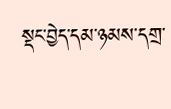སྡང་བྱེད་དམ་ཉམས་དགྲ་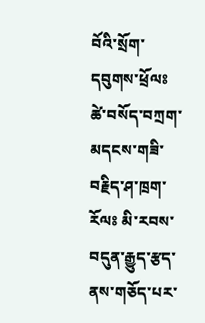བོའི་སྲོག་དབུགས་ཕྲོལཿ ཚེ་བསོད་བཀྲག་མདངས་གཟི་བརྗིད་ཤ་ཁྲག་རོལཿ མི་རབས་བདུན་རྒྱུད་རྩད་ནས་གཅོད་པར་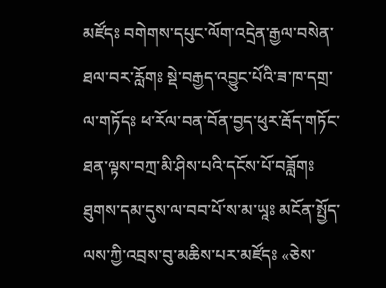མཛོདཿ བགེགས་དཔུང་ལོག་འདྲེན་རྒྱལ་བསེན་ཐལ་བར་རློགཿ སྡེ་བརྒྱད་འབྱུང་པོའི་ཟ་ཁ་དགྲ་ལ་གཏོདཿ ཕ་རོལ་བན་བོན་བྱད་ཕུར་རྦོད་གཏོང་ ཐན་ལྟས་བཀྲ་མི་ཤིས་པའི་དངོས་པོ་བཟློགཿ ཐུགས་དམ་དུས་ལ་བབ་པོ་ས་མ་ཡཱཿ མངོན་སྤྱོད་ལས་ཀྱི་འབྲས་བུ་མཆིས་པར་མཛོདཿ «ཅེས་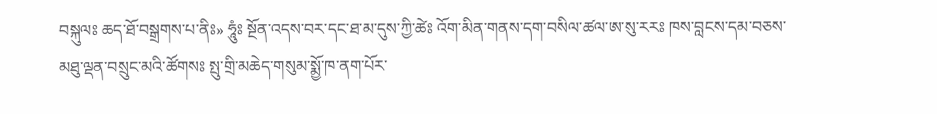བསྐུལཿ ཆད་ཐོ་བསྒྲགས་པ་ནིཿ» ཧཱུཾཿ སྔོན་འདས་བར་དང་ཐ་མ་དུས་ཀྱི་ཚེཿ འོག་མིན་གནས་དག་བསིལ་ཚལ་ཨ་སུ་རརཿ ཁས་བླངས་དམ་བཅས་མཐུ་ལྡན་བསྲུང་མའི་ཚོགསཿ སྤུ་གྲི་མཆེད་གསུམ་སྨྱོ་ཁ་ནག་པོར་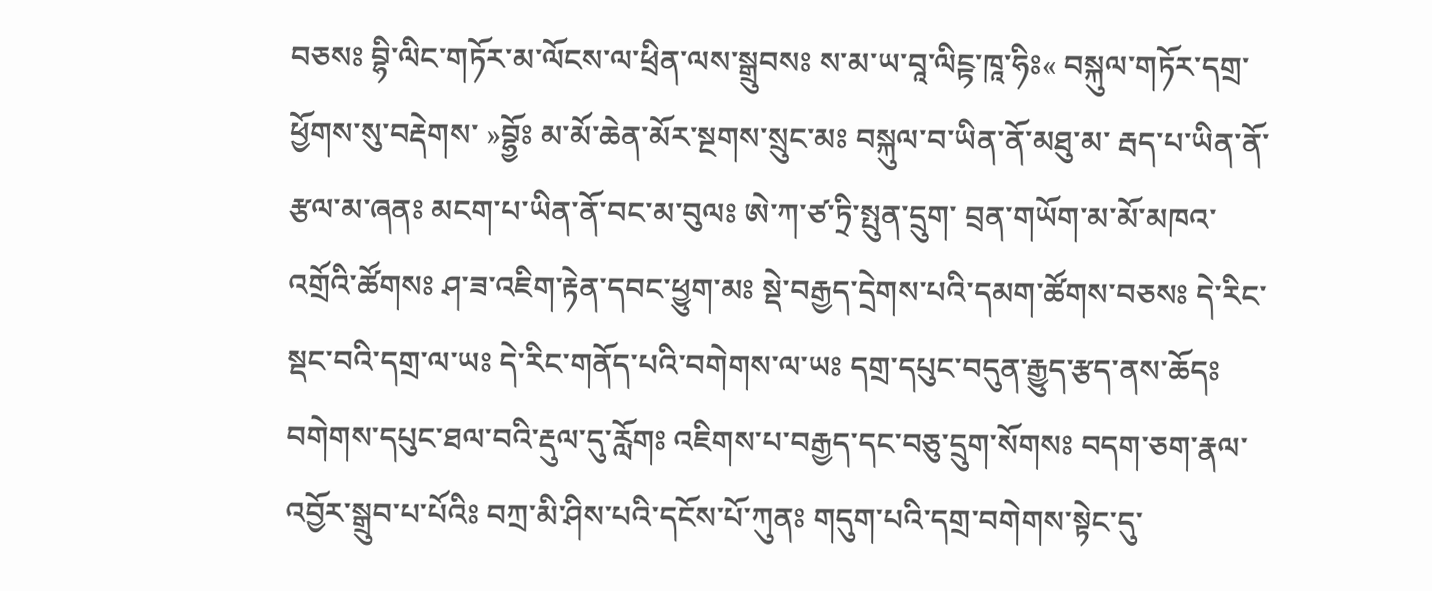བཅསཿ བྷི་ལིང་གཏོར་མ་ལོངས་ལ་ཕྲིན་ལས་སྒྲུབསཿ ས་མ་ཡ་བཱ་ལིངྟ་ཁཱ་ཧིཿ« བསྐུལ་གཏོར་དགྲ་ཕྱོགས་སུ་བརྡེགས་ »བྷྱོཿ མ་མོ་ཆེན་མོར་སྔགས་སྲུང་མཿ བསྐུལ་བ་ཡིན་ནོ་མཐུ་མ་ རྦད་པ་ཡིན་ནོ་རྩལ་མ་ཞནཿ མངག་པ་ཡིན་ནོ་བང་མ་བུལཿ ཨེ་ཀ་ཙ་ཏྲི་སྤུན་དྲུག་ བྲན་གཡོག་མ་མོ་མཁའ་འགྲོའི་ཚོགསཿ ཤ་ཟ་འཇིག་རྟེན་དབང་ཕྱུག་མཿ སྡེ་བརྒྱད་དྲེགས་པའི་དམག་ཚོགས་བཅསཿ དེ་རིང་སྡང་བའི་དགྲ་ལ་ཡཿ དེ་རིང་གནོད་པའི་བགེགས་ལ་ཡཿ དགྲ་དཔུང་བདུན་རྒྱུད་རྩད་ནས་ཆོདཿ བགེགས་དཔུང་ཐལ་བའི་རྡུལ་དུ་རློགཿ འཇིགས་པ་བརྒྱད་དང་བཅུ་དྲུག་སོགསཿ བདག་ཅག་རྣལ་འབྱོར་སྒྲུབ་པ་པོའིཿ བཀྲ་མི་ཤིས་པའི་དངོས་པོ་ཀུནཿ གདུག་པའི་དགྲ་བགེགས་སྟེང་དུ་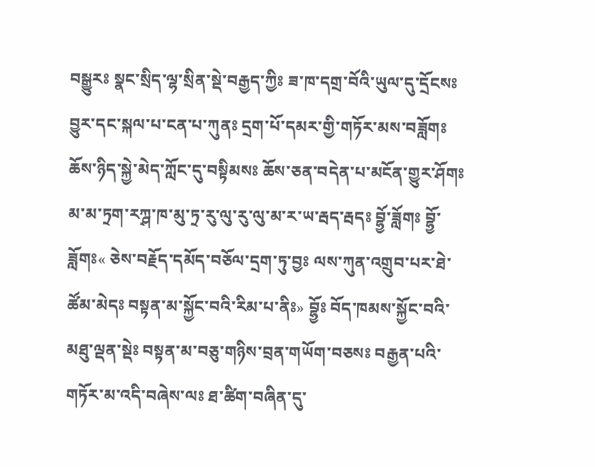བསྒྱུརཿ སྣང་སྲིད་ལྷ་སྲིན་སྡེ་བརྒྱད་ཀྱིཿ ཟ་ཁ་དགྲ་བོའི་ཡུལ་དུ་དྲོངསཿ བྱུར་དང་སྐལ་པ་ངན་པ་ཀུནཿ དྲག་པོ་དམར་གྱི་གཏོར་མས་བཟློགཿ ཆོས་ཉིད་སྐྱེ་མེད་ཀློང་དུ་བསྟིམསཿ ཆོས་ཅན་བདེན་པ་མངོན་གྱུར་ཤོགཿ མ་མ་ཏྲག་རཀྴ་ཁ་མུ་ཏྲ་རུ་ལུ་རུ་ལུ་མ་ར་ཡ་རྦད་རྦདཿ བྷྱོ་ཟློགཿ བྷྱོ་ཟློགཿ« ཅེས་བརྗོད་དམོད་བཅོལ་དྲག་ཏུ་བྱཿ ལས་ཀུན་འགྲུབ་པར་ཐེ་ཚོམ་མེདཿ བསྟན་མ་སྐྱོང་བའི་རིམ་པ་ནིཿ» བྷྱོཿ བོད་ཁམས་སྐྱོང་བའི་མཐུ་ལྡན་སྡེཿ བསྟན་མ་བཅུ་གཉིས་བྲན་གཡོག་བཅསཿ བརྒྱན་པའི་གཏོར་མ་འདི་བཞེས་ལཿ ཐ་ཚིག་བཞིན་དུ་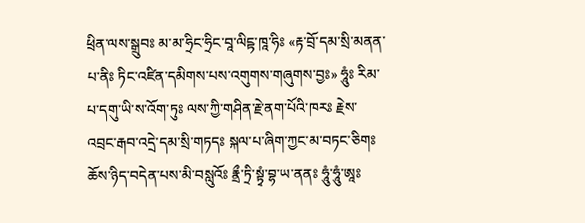ཕྲིན་ལས་སྒྲུབཿ མ་མ་ཧྲིང་ཧྲིང་བཱ་ལིངྟ་ཁཱ་ཧིཿ «རྟ་བྲོ་དམ་སྲི་མནན་པ་ནིཿ ཏིང་འཛིན་དམིགས་པས་འགུགས་གཞུགས་བྱཿ» ཧཱུཾཿ རིམ་པ་དགུ་ཡི་ས་འོག་ཏུཿ ལས་ཀྱི་གཤིན་རྗེ་ནག་པོའི་ཁརཿ རྗེས་འབྲང་རྒབ་འདྲེ་དམ་སྲི་གཏདཿ སྐལ་པ་ཞིག་ཀྱང་མ་བཏང་ཅིགཿ ཆོས་ཉིད་བདེན་པས་མི་བསླུའོཿ རྣྲྀ་ཏྲི་སྟྭཾ་བྷ་ཡ་ནནཿ ཧཱུཾ་ཧཱུཾ་ཨཱཿ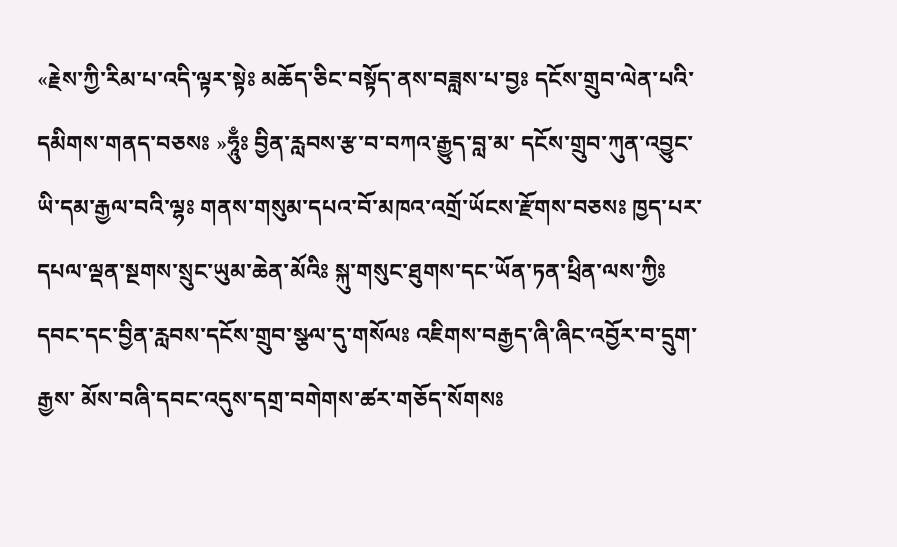«རྗེས་ཀྱི་རིམ་པ་འདི་ལྟར་སྟེཿ མཆོད་ཅིང་བསྟོད་ནས་བཟླས་པ་བྱཿ དངོས་གྲུབ་ལེན་པའི་དམིགས་གནད་བཅསཿ »ཧཱུྃཿ བྱིན་རླབས་རྩ་བ་བཀའ་རྒྱུད་བླ་མ་ དངོས་གྲུབ་ཀུན་འབྱུང་ཡི་དམ་རྒྱལ་བའི་ལྷཿ གནས་གསུམ་དཔའ་བོ་མཁའ་འགྲོ་ཡོངས་རྫོགས་བཅསཿ ཁྱད་པར་དཔལ་ལྡན་སྔགས་སྲུང་ཡུམ་ཆེན་མོའིཿ སྐུ་གསུང་ཐུགས་དང་ཡོན་ཏན་ཕྲིན་ལས་ཀྱིཿ དབང་དང་བྱིན་རླབས་དངོས་གྲུབ་སྩལ་དུ་གསོལཿ འཇིགས་བརྒྱད་ཞི་ཞིང་འབྱོར་བ་དྲུག་རྒྱས་ མོས་བཞི་དབང་འདུས་དགྲ་བགེགས་ཚར་གཅོད་སོགསཿ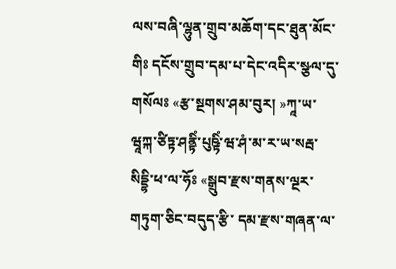ལས་བཞི་ལྷུན་གྲུབ་མཆོག་དང་ཐུན་མོང་གིཿ དངོས་གྲུབ་དམ་པ་དེང་འདིར་སྩལ་དུ་གསོལཿ «རྩ་སྔགས་ཤམ་བུར། »ཀཱ་ཡ་ཝཱཀྐ་ཙིཏྟ་ཤནྟིཾ་པུཥྟིཾ་ཝ་ཤཾ་མ་ར་ཡ་སརྦ་སིདྡྷི་ཕ་ལ་ཧོཿ «སྒྲུབ་རྫས་གནས་ལྔར་གཏུག་ཅིང་བདུད་རྩི་ དམ་རྫས་གཞན་ལ་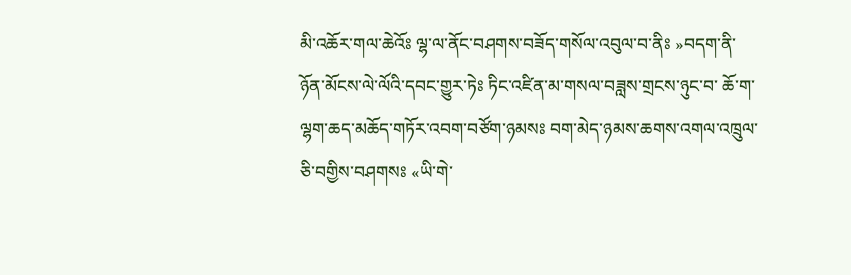མི་འཆོར་གལ་ཆེའོཿ ལྷ་ལ་ནོང་བཤགས་བཟོད་གསོལ་འབུལ་བ་ནིཿ »བདག་ནི་ཉོན་མོངས་ལེ་ལོའི་དབང་གྱུར་ཏེཿ ཏིང་འཛིན་མ་གསལ་བཟླས་གྲངས་ཉུང་བ་ ཆོ་ག་ལྷག་ཆད་མཆོད་གཏོར་འབག་བཙོག་ཉམསཿ བག་མེད་ཉམས་ཆགས་འགལ་འཁྲུལ་ཅི་བགྱིས་བཤགསཿ «ཡི་གེ་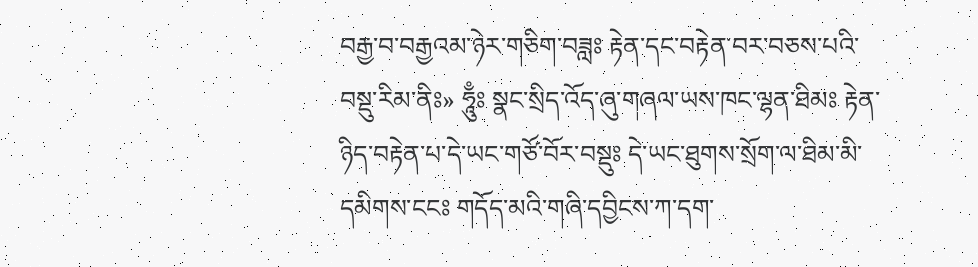བརྒྱ་བ་བརྒྱའམ་ཉེར་གཅིག་བཟླཿ རྟེན་དང་བརྟེན་བར་བཅས་པའི་བསྡུ་རིམ་ནིཿ» ཧཱུྃཿ སྣང་སྲིད་འོད་ཞུ་གཞལ་ཡས་ཁང་ལྷན་ཐིམཿ རྟེན་ཉིད་བརྟེན་པ་དེ་ཡང་གཙོ་བོར་བསྡུཿ དེ་ཡང་ཐུགས་སྲོག་ལ་ཐིམ་མི་དམིགས་ངངཿ གདོད་མའི་གཞི་དབྱིངས་ཀ་དག་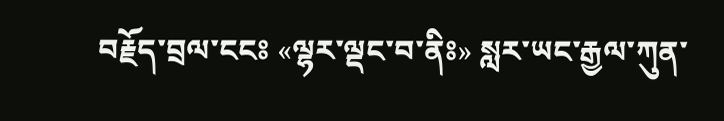བརྗོད་བྲལ་ངངཿ «ལྷར་ལྡང་བ་ནིཿ» སླར་ཡང་རྒྱལ་ཀུན་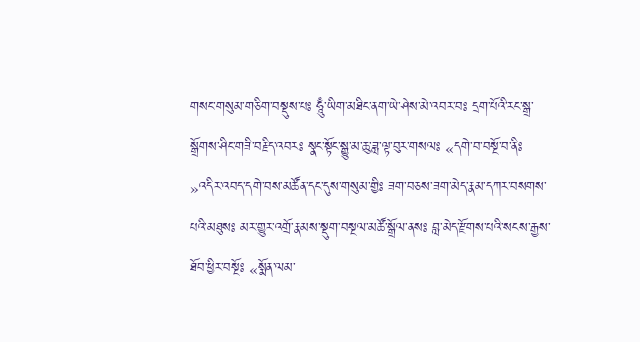གསང་གསུམ་གཅིག་བསྡུས་པཿ ཧཱུྃ་ཡིག་མཐིང་ནག་ཡེ་ཤེས་མེ་འབར་བཿ དྲག་པོའི་རང་སྒྲ་སྒྲོགས་ཤིང་གཟི་བརྗིད་འབརཿ སྣང་སྟོང་སྒྱུ་མ་ཆུ་ཟླ་ལྟ་བུར་གསལཿ «དགེ་བ་བསྔོ་བ་ནིཿ »འདིར་འབད་དགེ་བས་མཚོན་དང་དུས་གསུམ་གྱིཿ ཟག་བཅས་ཟག་མེད་རྣམ་དཀར་བསགས་པའི་མཐུསཿ མར་གྱུར་འགྲོ་རྣམས་སྡུག་བསྔལ་མཚོ་སྒྲོལ་ནསཿ བླ་མེད་རྫོགས་པའི་སངས་རྒྱས་ཐོབ་ཕྱིར་བསྔོཿ «སྨོན་ལམ་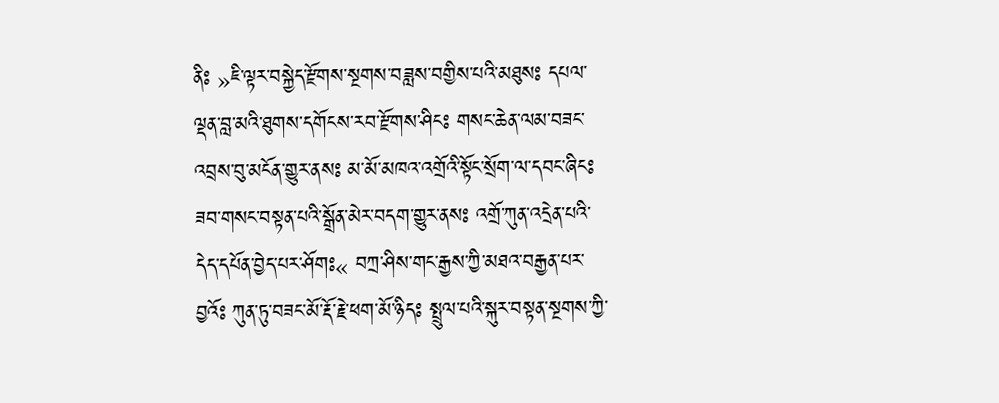ནིཿ »ཇི་ལྟར་བསྐྱེད་རྫོགས་སྔགས་བཟླས་བགྱིས་པའི་མཐུསཿ དཔལ་ལྡན་བླ་མའི་ཐུགས་དགོངས་རབ་རྫོགས་ཤིངཿ གསང་ཆེན་ལམ་བཟང་འབྲས་བུ་མངོན་གྱུར་ནསཿ མ་མོ་མཁའ་འགྲོའི་སྟོང་སྲོག་ལ་དབང་ཞིངཿ ཟབ་གསང་བསྟན་པའི་སྒྲོན་མེར་བདག་གྱུར་ནསཿ འགྲོ་ཀུན་འདྲེན་པའི་དེད་དཔོན་བྱེད་པར་ཤོགཿ« བཀྲ་ཤིས་གང་རྒྱས་ཀྱི་མཐའ་བརྒྱན་པར་བྱའོཿ ཀུན་ཏུ་བཟང་མོ་རྡོ་རྗེ་ཕག་མོ་ཉིདཿ སྤྲུལ་པའི་སྐུར་བསྟན་སྔགས་ཀྱི་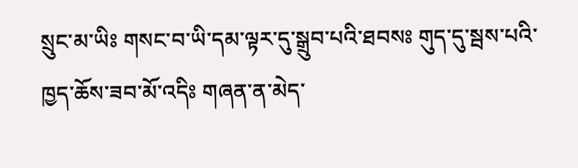སྲུང་མ་ཡིཿ གསང་བ་ཡི་དམ་ལྟར་དུ་སྒྲུབ་པའི་ཐབསཿ གུད་དུ་སྦས་པའི་ཁྱད་ཆོས་ཟབ་མོ་འདིཿ གཞན་ན་མེད་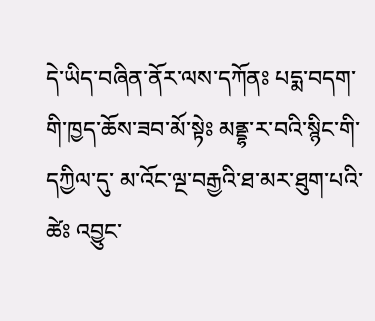དེ་ཡིད་བཞིན་ནོར་ལས་དཀོནཿ པདྨ་བདག་གི་ཁྱད་ཆོས་ཟབ་མོ་སྟེཿ མནྡྷ་ར་བའི་སྙིང་གི་དཀྱིལ་དུ་ མ་འོང་ལྔ་བརྒྱའི་ཐ་མར་ཐུག་པའི་ཚེཿ འབྱུང་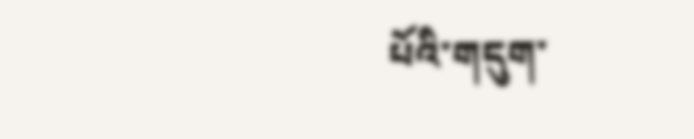པོའི་གདུག་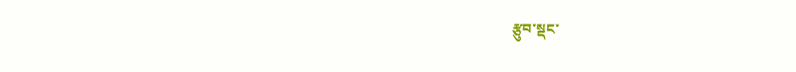རྩུབ་སྡང་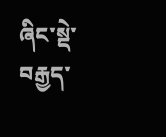ཞིང་སྡེ་བརྒྱད་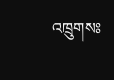འཁྲུགསཿ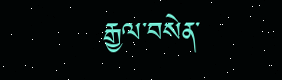རྒྱལ་བསེན་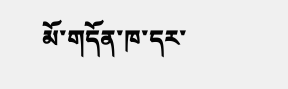མོ་གདོན་ཁ་དར་